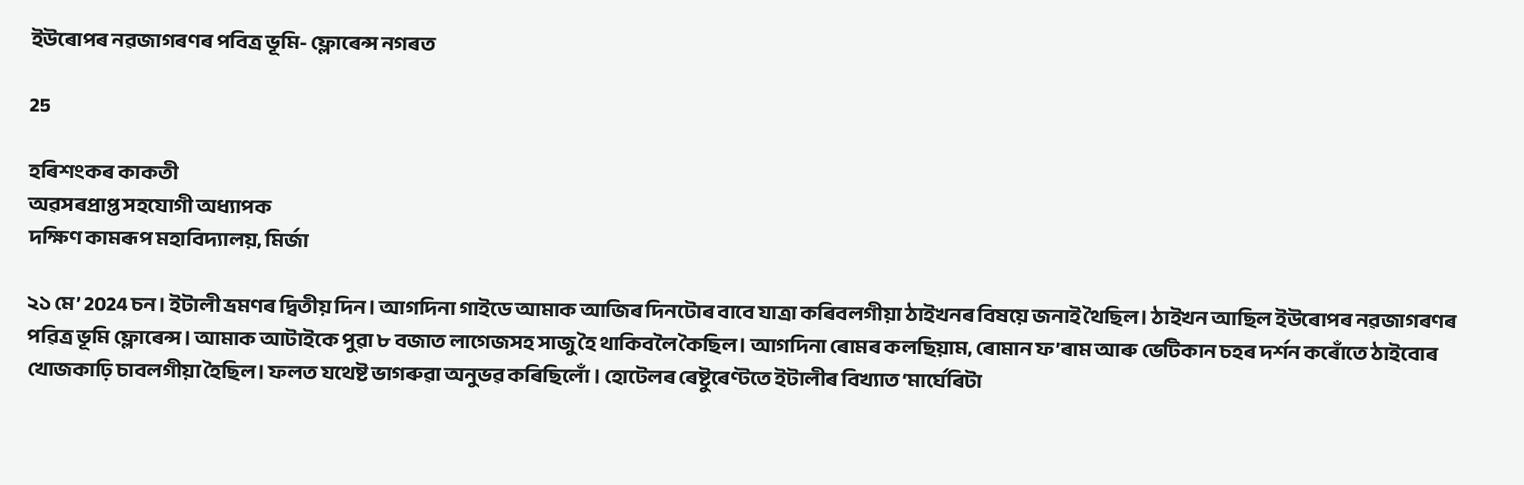ইউৰোপৰ নৱজাগৰণৰ পবিত্ৰ ভূমি- ফ্লোৰেন্স নগৰত

25

হৰিশংকৰ কাকতী
অৱসৰপ্ৰাপ্ত সহযোগী অধ্যাপক
দক্ষিণ কামৰূপ মহাবিদ্যালয়, মিৰ্জা

২১ মে’ 2024 চন। ইটালী ভ্ৰমণৰ দ্বিতীয় দিন। আগদিনা গাইডে আমাক আজিৰ দিনটোৰ বাবে যাত্ৰা কৰিবলগীয়া ঠাইখনৰ বিষয়ে জনাই থৈছিল। ঠাইখন আছিল ইউৰোপৰ নৱজাগৰণৰ পৱিত্ৰ ভূমি ফ্লোৰেন্স। আমাক আটাইকে পুৱা ৮ বজাত লাগেজসহ সাজু হৈ থাকিবলৈ কৈছিল। আগদিনা ৰোমৰ কলছিয়াম, ৰোমান ফ’ৰাম আৰু ভেটিকান চহৰ দৰ্শন কৰোঁতে ঠাইবোৰ খোজকাঢ়ি চাবলগীয়া হৈছিল। ফলত যথেষ্ট ভাগৰুৱা অনুভৱ কৰিছিলোঁ । হোটেলৰ ৰেষ্টুৰেণ্টতে ইটালীৰ বিখ্যাত ‘মাৰ্ঘেৰিটা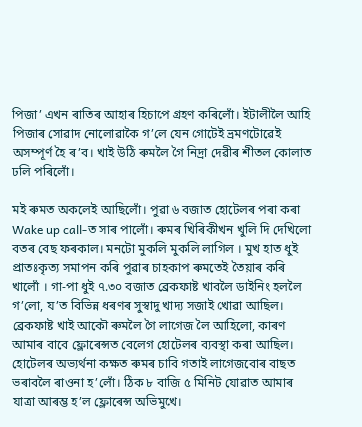পিজা’ এখন ৰাতিৰ আহাৰ হিচাপে গ্ৰহণ কৰিলোঁ। ইটালীলৈ আহি পিজাৰ সোৱাদ নোলোৱাকৈ গ’লে যেন গোটেই ভ্ৰমণটোৱেই অসম্পূৰ্ণ হৈ ৰ’ব। খাই উঠি ৰুমলৈ গৈ নিদ্ৰা দেৱীৰ শীতল কোলাত ঢলি পৰিলোঁ।

ম‍ই ৰুমত অকলেই আছিলোঁ। পুৱা ৬ বজাত হোটেলৰ পৰা কৰা Wake up call-ত সাৰ পালোঁ। ৰুমৰ খিৰিকীখন খুলি দি দেখিলো বতৰ বেছ ফৰকাল। মনটো মুকলি মুকলি লাগিল । মুখ হাত ধুই প্রাতঃকৃত্য সমাপন কৰি পুৱাৰ চাহকাপ ৰুমতেই তৈয়াৰ কৰি খালোঁ । গা-পা ধুই ৭.৩০ বজাত ব্রেকফাষ্ট খাবলৈ ডাইনিং হললৈ গ’লো, য’ত বিভিন্ন ধৰণৰ সুস্বাদু খাদ্য সজাই খোৱা আছিল। ব্রেকফাষ্ট খাই আকৌ ৰুমলৈ গৈ লাগেজ লৈ আহিলো, কাৰণ আমাৰ বাবে ফ্লোৰেন্সত বেলেগ হোটেলৰ ব্যবস্থা কৰা আছিল। হোটেলৰ অভ্যর্থনা কক্ষত ৰুমৰ চাবি গতাই লাগেজবোৰ বাছত ভৰাবলৈ ৰাওনা হ’লোঁ। ঠিক ৮ বাজি ৫ মিনিট যোৱাত আমাৰ যাত্ৰা আৰম্ভ হ’ল ফ্লোৰেন্স অভিমুখে।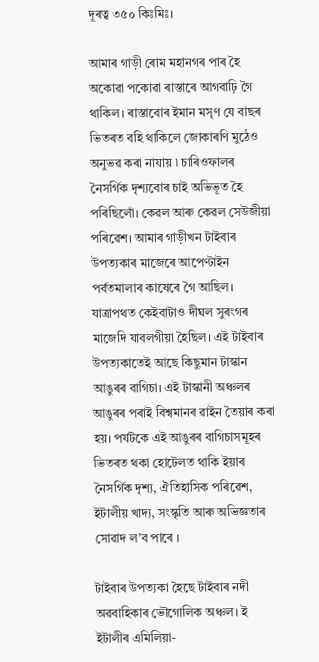দূৰত্ব ৩৫০ কিঃমিঃ।

আমাৰ গাড়ী ৰোম মহানগৰ পাৰ হৈ অকোৱা পকোৱা ৰাস্তাৰে আগবাঢ়ি গৈ থাকিল। ৰাস্তাবোৰ ইমান মসৃণ যে বাছৰ ভিতৰত বহি থাকিলে জোকাৰণি মুঠেও অনুভৱ কৰা নাযায় ৷ চাৰিওফালৰ নৈসৰ্গিক দৃশ্যবোৰ চাই অভিভূত হৈ পৰিছিলোঁ। কেৱল আৰু কেৱল সেউজীয়া পৰিৱেশ। আমাৰ গাড়ীখন টাইবাৰ উপত্যকাৰ মাজেৰে আপেণ্টাইন পর্বতমালাৰ কাষেৰে গৈ আছিল। যাত্ৰাপথত কেইবাটাও দীঘল সুৰংগৰ মাজেদি যাবলগীয়া হৈছিল। এই টাইবাৰ উপত্যকাতেই আছে কিছুমান টাস্কান আঙুৰৰ বাগিচা। এই টাস্কানী অঞ্চলৰ আঙুৰৰ পৰাই বিশ্বমানৰ ৱাইন তৈয়াৰ কৰা হয়। পর্যটকে এই আঙুৰৰ বাগিচাসমূহৰ ভিতৰত থকা হোটেলত থাকি ইয়াৰ নৈসৰ্গিক দৃশ্য, ঐতিহাসিক পৰিৱেশ, ইটালীয় খাদ্য, সংস্কৃতি আৰু অভিজ্ঞতাৰ সোৱাদ ল’ব পাৰে ।

টাইবাৰ উপত্যকা হৈছে টাইবাৰ নদী অৱবাহিকাৰ ভৌগোলিক অঞ্চল। ই ইটালীৰ এমিলিয়া-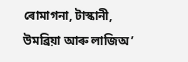ৰোমাগনা, টাস্কানী, উমব্রিয়া আৰু লাজিঅ’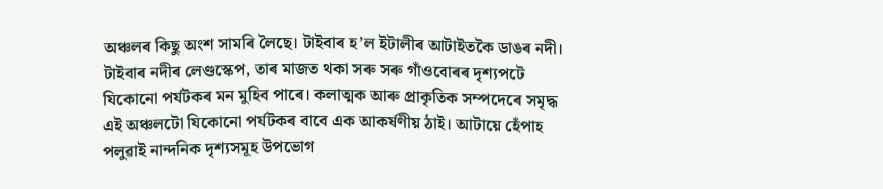অঞ্চলৰ কিছু অংশ সামৰি লৈছে। টাইবাৰ হ’ল ইটালীৰ আটাইতকৈ ডাঙৰ নদী। টাইবাৰ নদীৰ লেণ্ডস্কেপ, তাৰ মাজত থকা সৰু সৰু গাঁওবোৰৰ দৃশ্যপটে যিকোনো পৰ্যটকৰ মন মুহিব পাৰে। কলাত্মক আৰু প্ৰাকৃতিক সম্পদেৰে সমৃদ্ধ এই অঞ্চলটো যিকোনো পৰ্যটকৰ বাবে এক আকর্ষণীয় ঠাই। আটায়ে হেঁপাহ পলুৱাই নান্দনিক দৃশ্যসমূহ উপভোগ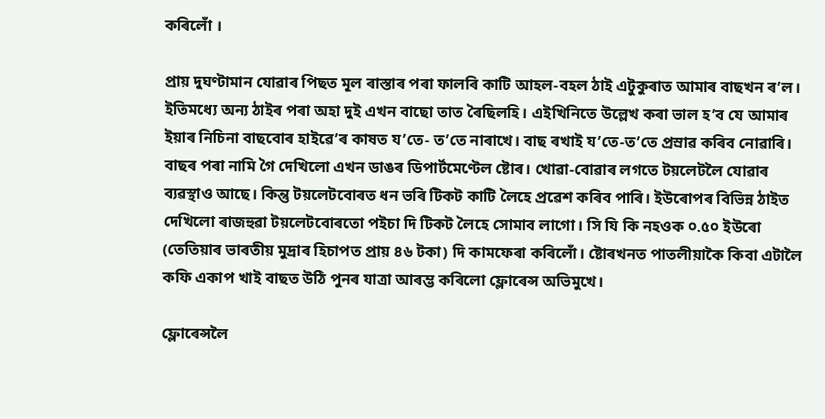কৰিলোঁ ।

প্রায় দুঘণ্টামান যোৱাৰ পিছত মূল ৰাস্তাৰ পৰা ফালৰি কাটি আহল-বহল ঠাই এটুকুৰাত আমাৰ বাছখন ৰ’ল। ইতিমধ্যে অন্য ঠাইৰ পৰা অহা দুই এখন বাছো তাত ৰৈছিলহি। এইখিনিতে উল্লেখ কৰা ভাল হ’ব যে আমাৰ ইয়াৰ নিচিনা বাছবোৰ হাইৱে’ৰ কাষত য’তে- ত’তে নাৰাখে। বাছ ৰখাই য’তে-ত’তে প্ৰস্ৰাৱ কৰিব নোৱাৰি। বাছৰ পৰা নামি গৈ দেখিলো এখন ডাঙৰ ডিপার্টমেণ্টেল ষ্টোৰ। খোৱা-বোৱাৰ লগতে টয়লেটলৈ যোৱাৰ ব্যৱস্থাও আছে। কিন্তু টয়লেটবোৰত ধন ভৰি টিকট কাটি লৈহে প্ৰৱেশ কৰিব পাৰি। ইউৰোপৰ বিভিন্ন ঠাইত দেখিলো ৰাজহুৱা টয়লেটবোৰতো পইচা দি টিকট লৈহে সোমাব লাগো। সি যি কি নহওক ০.৫০ ইউৰো (তেতিয়াৰ ভাৰতীয় মুদ্ৰাৰ হিচাপত প্ৰায় ৪৬ টকা) দি কামফেৰা কৰিলোঁ। ষ্টোৰখনত পাতলীয়াকৈ কিবা এটালৈ কফি একাপ খাই বাছত উঠি পুনৰ যাত্ৰা আৰম্ভ কৰিলো ফ্লোৰেন্স অভিমুখে।

ফ্লোৰেন্সলৈ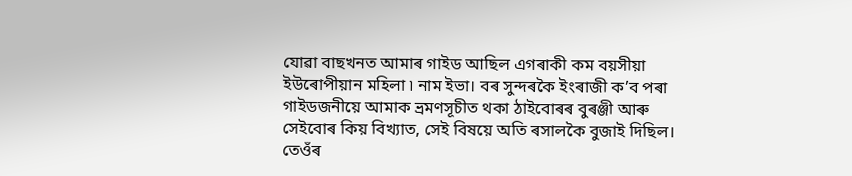যোৱা বাছখনত আমাৰ গাইড আছিল এগৰাকী কম বয়সীয়া ইউৰোপীয়ান মহিলা ৷ নাম ইভা। বৰ সুন্দৰকৈ ইংৰাজী ক’ব পৰা গাইডজনীয়ে আমাক ভ্ৰমণসূচীত থকা ঠাইবোৰৰ বুৰঞ্জী আৰু সেইবোৰ কিয় বিখ্যাত, সেই বিষয়ে অতি ৰসালকৈ বুজাই দিছিল। তেওঁৰ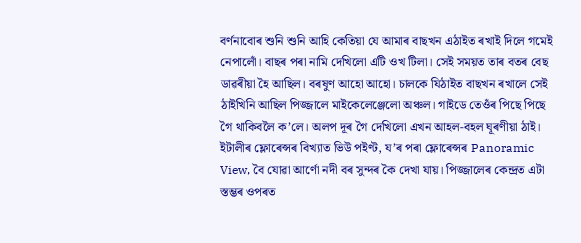বৰ্ণনাবোৰ শুনি শুনি আহি কেতিয়া যে আমাৰ বাছখন এঠাইত ৰখাই দিলে গমেই নেপালোঁ। বাছৰ পৰা নামি দেখিলো এটি ওখ টিলা। সেই সময়ত তাৰ বতৰ বেছ ডাৱৰীয়া হৈ আছিল। বৰষুণ আহো আহো। চালকে যিঠাইত বাছখন ৰখালে সেই ঠাইখিনি আছিল পিজ্জালে মাইকেলেঞ্জেলো অঞ্চল। গাইডে তেওঁৰ পিছে পিছে গৈ থাকিবলৈ ক’লে। অলপ দূৰ গৈ দেখিলো এখন আহল-বহল ঘূৰণীয়া ঠাই। ইটালীৰ ফ্লোৰেন্সৰ বিখ্যাত ভিউ পইণ্ট, য’ৰ পৰা ফ্লোৰেন্সৰ Panoramic View, বৈ যোৱা আৰ্ণো নদী বৰ সুন্দৰ কৈ দেখা যায়। পিজ্জালেৰ কেন্দ্ৰত এটা স্তম্ভৰ ওপৰত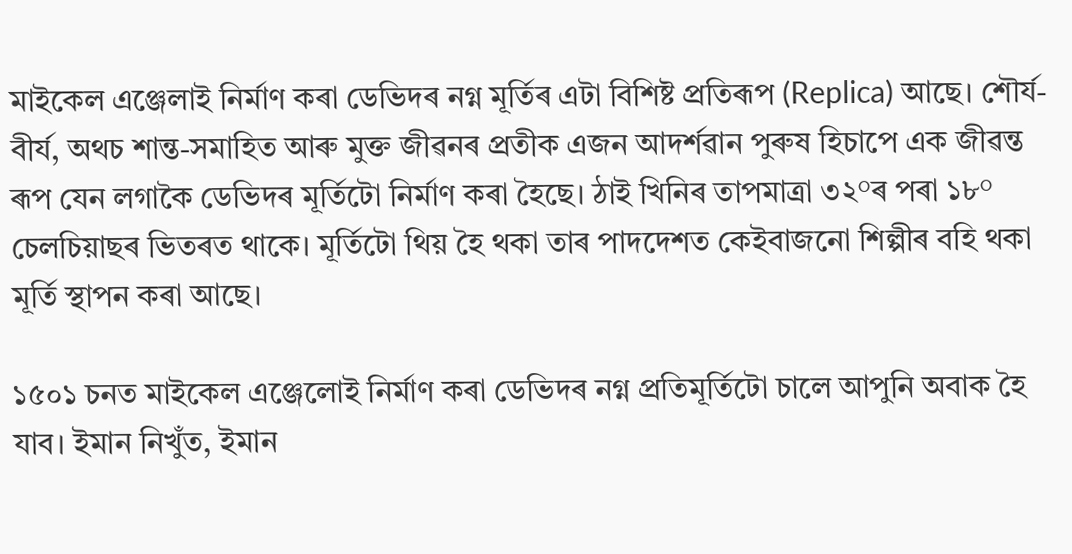মাইকেল এঞ্জেলাই নিৰ্মাণ কৰা ডেভিদৰ নগ্ন মূৰ্তিৰ এটা বিশিষ্ট প্ৰতিৰূপ (Replica) আছে। শৌর্য-বীর্য, অথচ শান্ত-সমাহিত আৰু মুক্ত জীৱনৰ প্ৰতীক এজন আদর্শৱান পুৰুষ হিচাপে এক জীৱন্ত ৰূপ যেন লগাকৈ ডেভিদৰ মূৰ্তিটো নিৰ্মাণ কৰা হৈছে। ঠাই খিনিৰ তাপমাত্রা ৩২°ৰ পৰা ১৮° চেলচিয়াছৰ ভিতৰত থাকে। মূৰ্তিটো থিয় হৈ থকা তাৰ পাদদেশত কেইবাজনো শিল্পীৰ বহি থকা মূৰ্তি স্থাপন কৰা আছে।

১৫০১ চনত মাইকেল এঞ্জেলোই নির্মাণ কৰা ডেভিদৰ নগ্ন প্ৰতিমূৰ্তিটো চালে আপুনি অবাক হৈ যাব। ইমান নিখুঁত, ইমান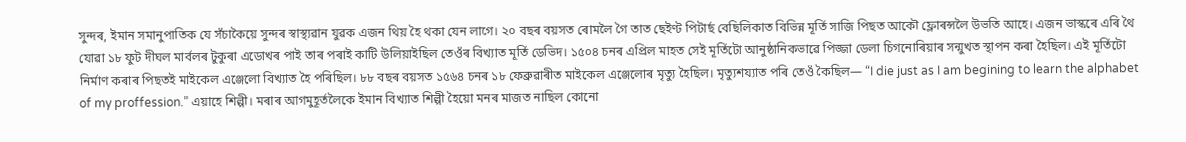সুন্দৰ, ইমান সমানুপাতিক যে সঁচাকৈয়ে সুন্দৰ স্বাস্থ্যৱান যুৱক এজন থিয় হৈ থকা যেন লাগে। ২০ বছৰ বয়সত ৰোমলৈ গৈ তাত ছেইণ্ট পিটাৰ্ছ বেছিলিকাত বিভিন্ন মূর্তি সাজি পিছত আকৌ ফ্লোৰন্সলৈ উভতি আহে। এজন ভাস্কৰে এৰি থৈ যোৱা ১৮ ফুট দীঘল মাৰ্বলৰ টুকুৰা এডোখৰ পাই তাৰ পৰাই কাটি উলিয়াইছিল তেওঁৰ বিখ্যাত মূর্তি ডেভিদ। ১৫০৪ চনৰ এপ্ৰিল মাহত সেই মূৰ্তিটো আনুষ্ঠানিকভাৱে পিজ্জা ডেলা চিগনোৰিয়াৰ সন্মুখত স্থাপন কৰা হৈছিল। এই মূৰ্তিটো নিৰ্মাণ কৰাৰ পিছতই মাইকেল এঞ্জেলো বিখ্যাত হৈ পৰিছিল। ৮৮ বছৰ বয়সত ১৫৬৪ চনৰ ১৮ ফেব্ৰুৱাৰীত মাইকেল এঞ্জেলোৰ মৃত্যু হৈছিল। মৃত্যুশয্যাত পৰি তেওঁ কৈছিল— “I die just as I am begining to learn the alphabet of my proffession.” এয়াহে শিল্পী। মৰাৰ আগমুহূৰ্তলৈকে ইমান বিখ্যাত শিল্পী হৈয়ো মনৰ মাজত নাছিল কোনো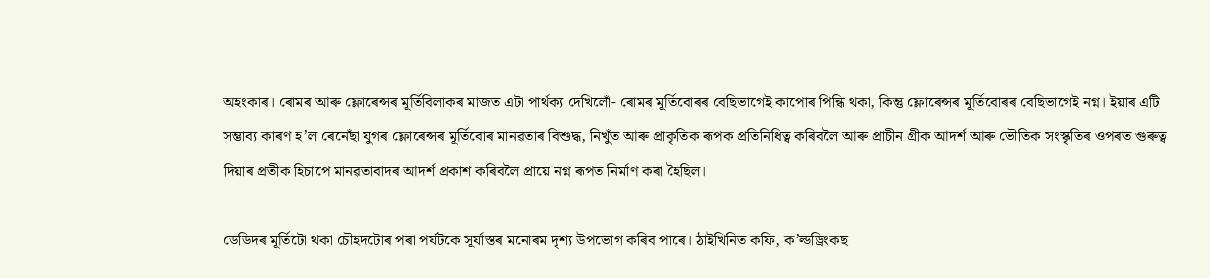অহংকাৰ। ৰোমৰ আৰু ফ্লোৰেন্সৰ মূৰ্তিবিলাকৰ মাজত এটা পাৰ্থক্য দেখিলোঁ- ৰোমৰ মূৰ্তিবোৰৰ বেছিভাগেই কাপোৰ পিন্ধি থকা, কিন্তু ফ্লোৰেন্সৰ মূৰ্তিবোৰৰ বেছিভাগেই নগ্ন। ইয়াৰ এটি সম্ভাব্য কাৰণ হ’ল ৰেনেছাঁ যুগৰ ফ্লোৰেন্সৰ মূৰ্তিবোৰ মানৱতাৰ বিশুদ্ধ, নিখুঁত আৰু প্ৰাকৃতিক ৰূপক প্ৰতিনিধিত্ব কৰিবলৈ আৰু প্ৰাচীন গ্ৰীক আদৰ্শ আৰু ভৌতিক সংস্কৃতিৰ ওপৰত গুৰুত্ব দিয়াৰ প্ৰতীক হিচাপে মানৱতাবাদৰ আদৰ্শ প্ৰকাশ কৰিবলৈ প্ৰায়ে নগ্ন ৰূপত নিৰ্মাণ কৰা হৈছিল।

ডেডিদৰ মূৰ্তিটো থকা চৌহদটোৰ পৰা পৰ্যটকে সূর্যাস্তৰ মনোৰম দৃশ্য উপভোগ কৰিব পাৰে। ঠাইখিনিত কফি, ক’ল্ডড্ৰিংকছ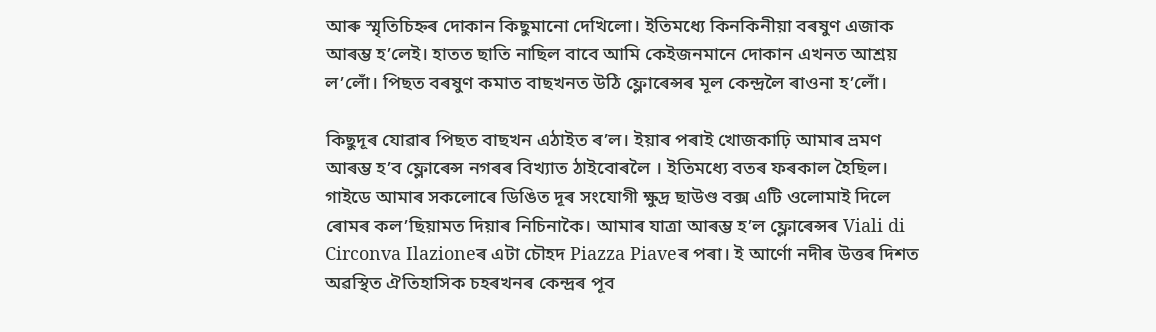আৰু স্মৃতিচিহ্নৰ দোকান কিছুমানো দেখিলো। ইতিমধ্যে কিনকিনীয়া বৰষুণ এজাক আৰম্ভ হ’লেই। হাতত ছাতি নাছিল বাবে আমি কেইজনমানে দোকান এখনত আশ্ৰয় ল’লোঁ। পিছত বৰষুণ কমাত বাছখনত উঠি ফ্লোৰেন্সৰ মূল কেন্দ্ৰলৈ ৰাওনা হ’লোঁ।

কিছুদূৰ যোৱাৰ পিছত বাছখন এঠাইত ৰ’ল। ইয়াৰ পৰাই খোজকাঢ়ি আমাৰ ভ্ৰমণ আৰম্ভ হ’ব ফ্লোৰেন্স নগৰৰ বিখ্যাত ঠাইবোৰলৈ । ইতিমধ্যে বতৰ ফৰকাল হৈছিল। গাইডে আমাৰ সকলোৰে ডিঙিত দূৰ সংযোগী ক্ষুদ্র ছাউণ্ড বক্স এটি ওলোমাই দিলে ৰোমৰ কল’ছিয়ামত দিয়াৰ নিচিনাকৈ। আমাৰ যাত্ৰা আৰম্ভ হ’ল ফ্লোৰেন্সৰ Viali di Circonva Ilazioneৰ এটা চৌহদ Piazza Piaveৰ পৰা। ই আৰ্ণো নদীৰ উত্তৰ দিশত অৱস্থিত ঐতিহাসিক চহৰখনৰ কেন্দ্ৰৰ পূব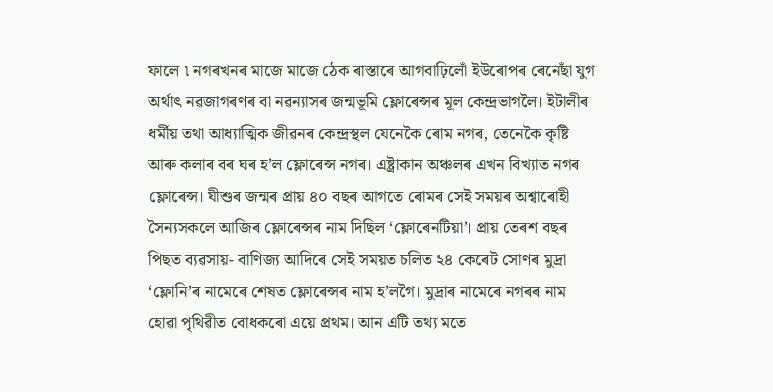ফালে ৷ নগৰখনৰ মাজে মাজে ঠেক ৰাস্তাৰে আগবাঢ়িলোঁ ইউৰোপৰ ৰেনেছাঁ যুগ অর্থাৎ নৱজাগৰণৰ বা নৱন্যাসৰ জন্মভূমি ফ্লোৰেন্সৰ মূল কেন্দ্ৰভাগলৈ। ইটালীৰ ধৰ্মীয় তথা আধ্যাত্মিক জীৱনৰ কেন্দ্ৰস্থল যেনেকৈ ৰোম নগৰ, তেনেকৈ কৃষ্টি আৰু কলাৰ বৰ ঘৰ হ’ল ফ্লোৰেন্স নগৰ। এষ্ট্রাকান অঞ্চলৰ এখন বিখ্যাত নগৰ ফ্লোৰেন্স। যীশুৰ জন্মৰ প্ৰায় ৪০ বছৰ আগতে ৰোমৰ সেই সময়ৰ অশ্বাৰোহী সৈন্যসকলে আজিৰ ফ্লোৰেন্সৰ নাম দিছিল ‘ফ্লোৰেনটিয়া’। প্রায় তেৰশ বছৰ পিছত ব্যৱসায়- বাণিজ্য আদিৰে সেই সময়ত চলিত ২৪ কেৰেট সোণৰ মুদ্ৰা ‘ফ্লোনি’ৰ নামেৰে শেষত ফ্লোৰেন্সৰ নাম হ’লগৈ। মুদ্ৰাৰ নামেৰে নগৰৰ নাম হোৱা পৃথিৱীত বোধকৰো এয়ে প্রথম। আন এটি তথ্য মতে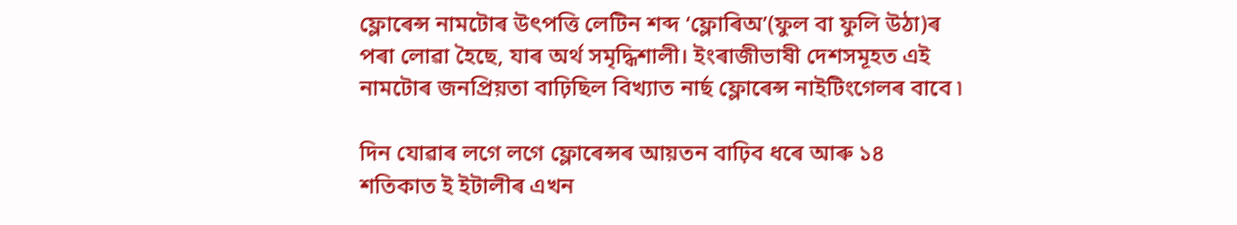ফ্লোৰেন্স নামটোৰ উৎপত্তি লেটিন শব্দ ‘ফ্লোৰিঅ’(ফুল বা ফুলি উঠা)ৰ পৰা লোৱা হৈছে, যাৰ অৰ্থ সমৃদ্ধিশালী। ইংৰাজীভাষী দেশসমূহত এই নামটোৰ জনপ্ৰিয়তা বাঢ়িছিল বিখ্যাত নাৰ্ছ ফ্লোৰেন্স নাইটিংগেলৰ বাবে ৷

দিন যোৱাৰ লগে লগে ফ্লোৰেন্সৰ আয়তন বাঢ়িব ধৰে আৰু ১৪ শতিকাত ই ইটালীৰ এখন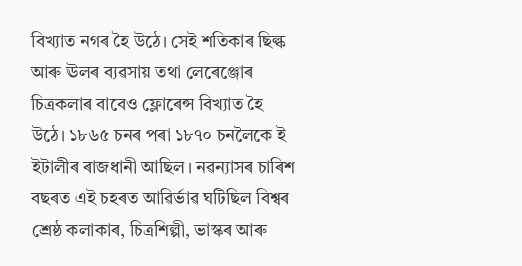বিখ্যাত নগৰ হৈ উঠে। সেই শতিকাৰ ছিল্ক আৰু ঊলৰ ব্যৱসায় তথা লেৰেঞ্জোৰ চিত্ৰকলাৰ বাবেও ফ্লোৰেন্স বিখ্যাত হৈ উঠে। ১৮৬৫ চনৰ পৰা ১৮৭০ চনলৈকে ই ইটালীৰ ৰাজধানী আছিল। নৱন্যাসৰ চাৰিশ বছৰত এই চহৰত আৱিৰ্ভাৱ ঘটিছিল বিশ্বৰ শ্ৰেষ্ঠ কলাকাৰ, চিত্রশিল্পী, ভাস্কৰ আৰু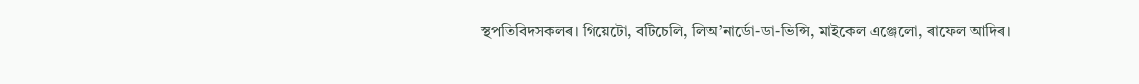স্থপতিবিদসকলৰ। গিয়েটো, বটিচেলি, লিঅ’নাৰ্ডো-ডা-ভিন্সি, মাইকেল এঞ্জেলো, ৰাফেল আদিৰ।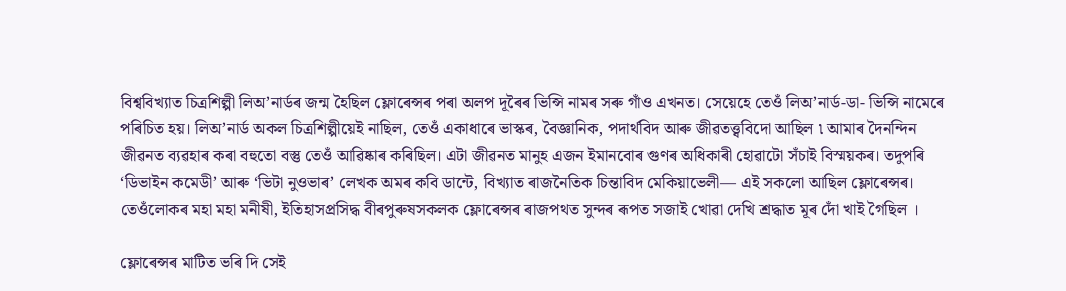বিশ্ববিখ্যাত চিত্রশিল্পী লিঅ’নাৰ্ডৰ জন্ম হৈছিল ফ্লোৰেন্সৰ পৰা অলপ দূৰৈৰ ভিন্সি নামৰ সৰু গাঁও এখনত। সেয়েহে তেওঁ লিঅ’নার্ড-ডা- ভিন্সি নামেৰে পৰিচিত হয়। লিঅ’নাৰ্ড অকল চিত্রশিল্পীয়েই নাছিল, তেওঁ একাধাৰে ভাস্কৰ, বৈজ্ঞানিক, পদার্থবিদ আৰু জীৱতত্ত্ববিদো আছিল ৷ আমাৰ দৈনন্দিন জীৱনত ব্যৱহাৰ কৰা বহুতো বস্তু তেওঁ আৱিষ্কাৰ কৰিছিল। এটা জীৱনত মানুহ এজন ইমানবোৰ গুণৰ অধিকাৰী হোৱাটো সঁচাই বিস্ময়কৰ। তদুপৰি ‘ডিভাইন কমেডী’ আৰু ‘ভিটা নুওভাৰ’ লেখক অমৰ কবি ডান্টে, বিখ্যাত ৰাজনৈতিক চিন্তাবিদ মেকিয়াভেলী— এই সকলো আছিল ফ্লোৰেন্সৰ। তেওঁলোকৰ মহা মহা মনীষী, ইতিহাসপ্রসিদ্ধ বীৰপুৰুষসকলক ফ্লোৰেন্সৰ ৰাজপথত সুন্দৰ ৰূপত সজাই খোৱা দেখি শ্ৰদ্ধাত মূৰ দোঁ খাই গৈছিল ।

ফ্লোৰেন্সৰ মাটিত ভৰি দি সেই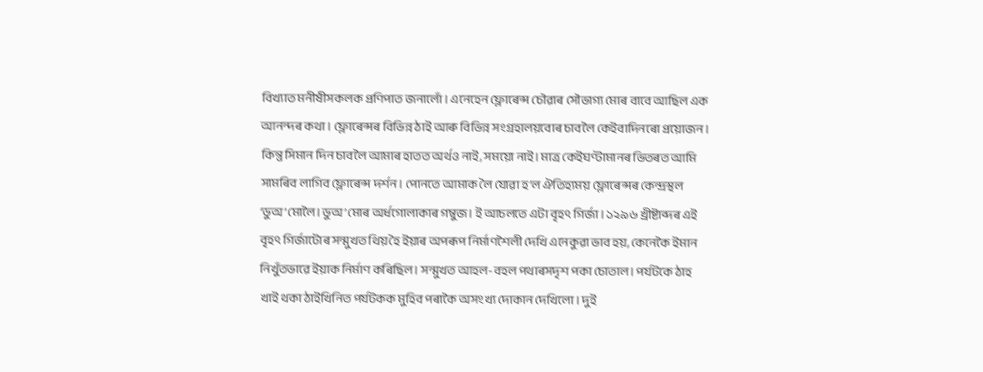বিখ্যাত মনীষীসকলক প্ৰণিপাত জনালোঁ। এনেহেন ফ্লোৰেন্স চৌৱাৰ সৌভাগ্য মোৰ বাবে আছিল এক আনন্দৰ কথা। ফ্লোৰেন্সৰ বিভিন্ন ঠাই আৰু বিভিন্ন সংগ্ৰহালয়বোৰ চাবলৈ কেইবাদিনৰো প্ৰয়োজন। কিন্তু সিমান দিন চাবলৈ আমাৰ হাতত অৰ্থও নাই, সময়ো নাই। মাত্র কেইঘণ্টামানৰ ভিতৰত আমি সামৰিব লাগিব ফ্লোৰেন্স দৰ্শন। পোনতে আমাক লৈ যোৱা হ’ল ঐতিহ্যময় ফ্লোৰেন্সৰ কেন্দ্ৰস্থল ‘ডুঅ’মোলৈ। ডুঅ’মোৰ অৰ্ধগোলাকাৰ গম্বুজ। ই আচলতে এটা বৃহৎ গির্জা। ১২৯৬ খ্ৰীষ্টাব্দৰ এই বৃহৎ গিৰ্জাটোৰ সন্মুখত থিয় হৈ ইয়াৰ অপৰূপ নির্মাণশৈলী দেখি এনেকুৱা ভাব হয়, কেনেকৈ ইমান নিখুঁতভাৱে ইয়াক নিৰ্মাণ কৰিছিল। সন্মুখত আহল-বহল পথাৰসদৃশ পকা চোতাল। পর্যটকে ঠাহ খাই থকা ঠাইখিনিত পৰ্যটকক মুহিব পৰাকৈ অসংখ্য দোকান দেখিলো। দুই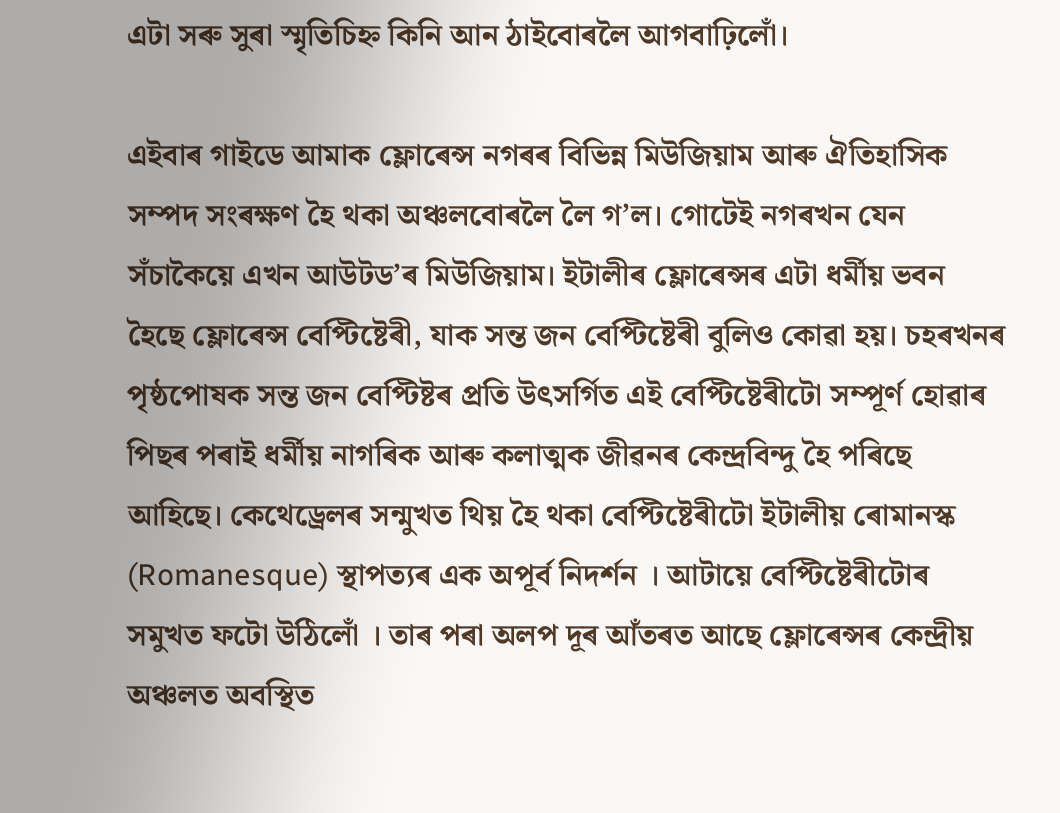এটা সৰু সুৰা স্মৃতিচিহ্ন কিনি আন ঠাইবোৰলৈ আগবাঢ়িলোঁ।

এইবাৰ গাইডে আমাক ফ্লোৰেন্স নগৰৰ বিভিন্ন মিউজিয়াম আৰু ঐতিহাসিক সম্পদ সংৰক্ষণ হৈ থকা অঞ্চলবোৰলৈ লৈ গ’ল। গোটেই নগৰখন যেন সঁচাকৈয়ে এখন আউটড’ৰ মিউজিয়াম। ইটালীৰ ফ্লোৰেন্সৰ এটা ধৰ্মীয় ভবন হৈছে ফ্লোৰেন্স বেপ্টিষ্টেৰী, যাক সন্ত জন বেপ্টিষ্টেৰী বুলিও কোৱা হয়। চহৰখনৰ পৃষ্ঠপোষক সন্ত জন বেপ্টিষ্টৰ প্ৰতি উৎসৰ্গিত এই বেপ্টিষ্টেৰীটো সম্পূৰ্ণ হোৱাৰ পিছৰ পৰাই ধৰ্মীয় নাগৰিক আৰু কলাত্মক জীৱনৰ কেন্দ্ৰবিন্দু হৈ পৰিছে আহিছে। কেথেড্ৰেলৰ সন্মুখত থিয় হৈ থকা বেপ্টিষ্টেৰীটো ইটালীয় ৰোমানস্ক (Romanesque) স্থাপত্যৰ এক অপূৰ্ব নিদর্শন । আটায়ে বেপ্টিষ্টেৰীটোৰ সমুখত ফটো উঠিলোঁ । তাৰ পৰা অলপ দূৰ আঁতৰত আছে ফ্লোৰেন্সৰ কেন্দ্ৰীয় অঞ্চলত অবস্থিত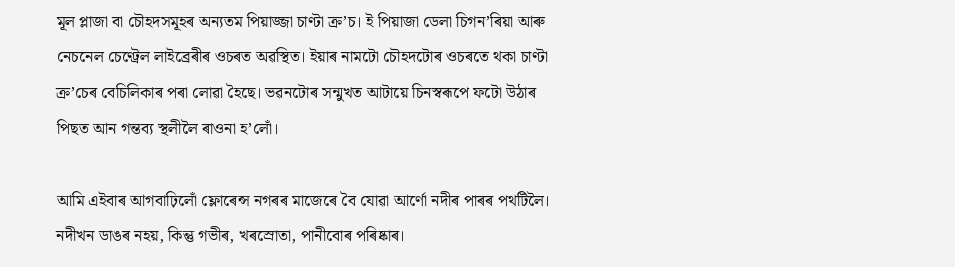মূল প্লাজা বা চৌহদসমূহৰ অন্যতম পিয়াজ্জা চাণ্টা ক্র’চ। ই পিয়াজা ডেলা চিগন’ৰিয়া আৰু নেচনেল চেণ্ট্ৰেল লাইব্ৰেৰীৰ ওচৰত অৱস্থিত। ইয়াৰ নামটো চৌহদটোৰ ওচৰতে থকা চাণ্টা ক্ৰ’চেৰ বেচিলিকাৰ পৰা লোৱা হৈছে। ভৱনটোৰ সন্মুখত আটায়ে চিনস্বৰূপে ফটো উঠাৰ পিছত আন গন্তব্য স্থলীলৈ ৰাওনা হ’লোঁ।

আমি এইবাৰ আগবাঢ়িলোঁ ফ্লোৰেন্স নগৰৰ মাজেৰে বৈ যোৱা আৰ্ণো নদীৰ পাৰৰ পথটিলৈ। নদীখন ডাঙৰ নহয়, কিন্তু গভীৰ, খৰস্ৰোতা, পানীবোৰ পৰিষ্কাৰ।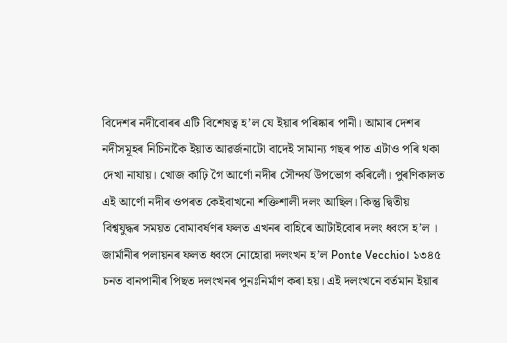বিদেশৰ নদীবোৰৰ এটি বিশেষত্ব হ’ল যে ইয়াৰ পৰিষ্কাৰ পানী। আমাৰ দেশৰ নদীসমূহৰ নিচিনাকৈ ইয়াত আৱৰ্জনাটো বাদেই সামান্য গছৰ পাত এটাও পৰি থকা দেখা নাযায়। খোজ কাঢ়ি গৈ আৰ্ণো নদীৰ সৌন্দৰ্য উপভোগ কৰিলোঁ। পুৰণিকালত এই আৰ্ণো নদীৰ ওপৰত কেইবাখনো শক্তিশালী দলং আছিল। কিন্তু দ্বিতীয় বিশ্বযুদ্ধৰ সময়ত বোমাবর্ষণৰ ফলত এখনৰ বাহিৰে আটাইবোৰ দলং ধ্বংস হ’ল । জাৰ্মানীৰ পলায়নৰ ফলত ধ্বংস নোহোৱা দলংখন হ’ল Ponte Vecchio। ১৩৪৫ চনত বানপানীৰ পিছত দলংখনৰ পুনঃনিৰ্মাণ কৰা হয়। এই দলংখনে বৰ্তমান ইয়াৰ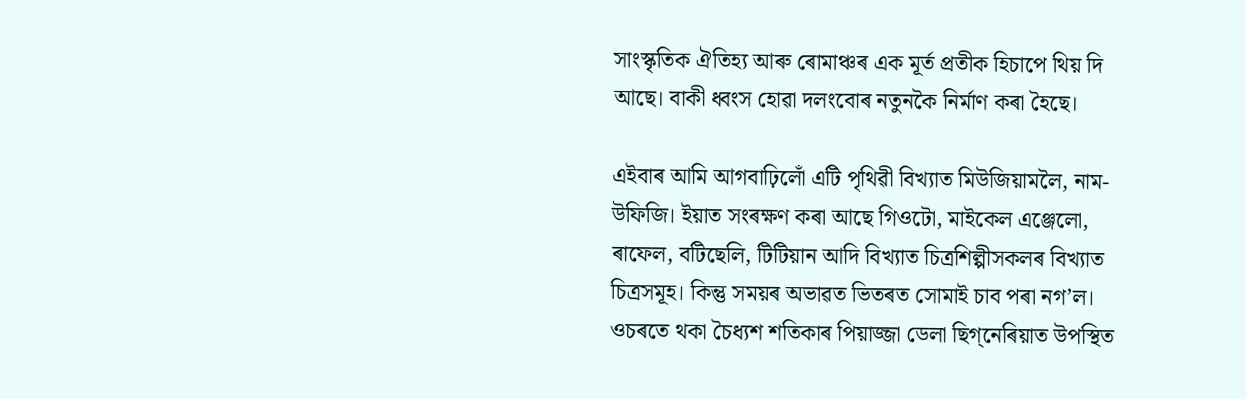সাংস্কৃতিক ঐতিহ্য আৰু ৰোমাঞ্চৰ এক মূৰ্ত প্ৰতীক হিচাপে থিয় দি আছে। বাকী ধ্বংস হোৱা দলংবোৰ নতুনকৈ নিৰ্মাণ কৰা হৈছে।

এইবাৰ আমি আগবাঢ়িলোঁ এটি পৃথিৱী বিখ্যাত মিউজিয়ামলৈ, নাম-উফিজি। ইয়াত সংৰক্ষণ কৰা আছে গিওটো, মাইকেল এঞ্জেলো, ৰাফেল, বটিছেলি, টিটিয়ান আদি বিখ্যাত চিত্রশিল্পীসকলৰ বিখ্যাত চিত্ৰসমূহ। কিন্তু সময়ৰ অভাৱত ভিতৰত সোমাই চাব পৰা নগ’ল। ওচৰতে থকা চৈধ্যশ শতিকাৰ পিয়াজ্জা ডেলা ছিগ্‌নেৰিয়াত উপস্থিত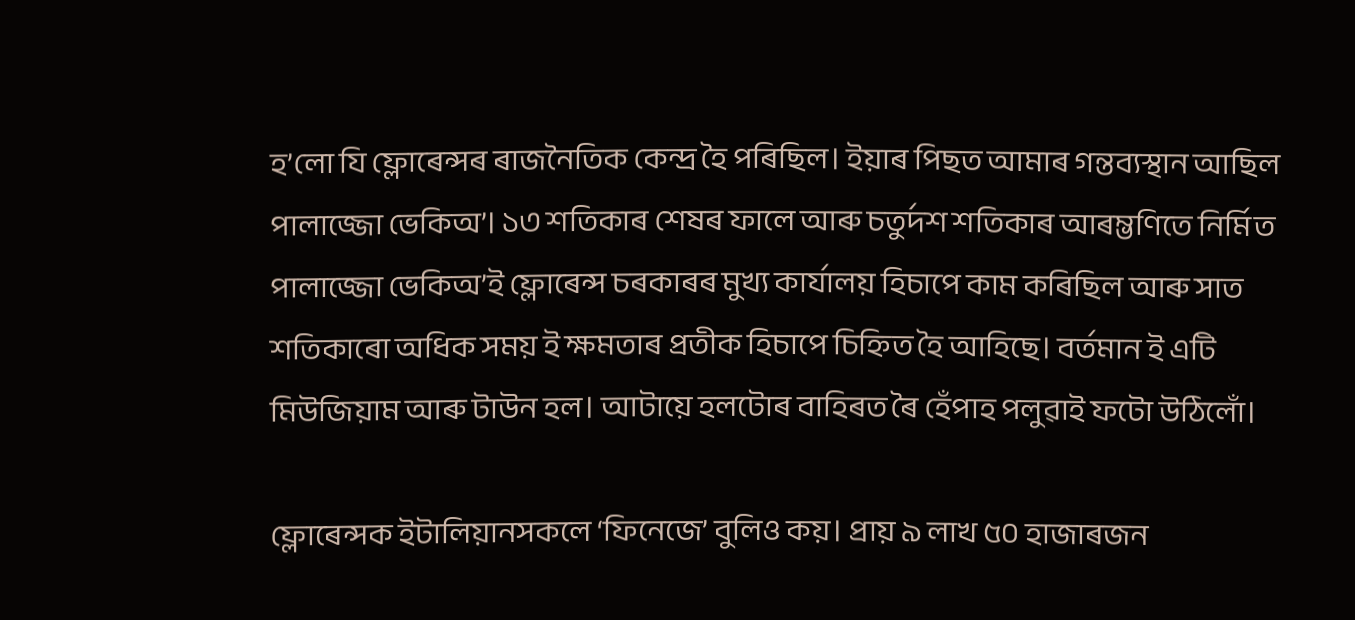হ’লো যি ফ্লোৰেন্সৰ ৰাজনৈতিক কেন্দ্ৰ হৈ পৰিছিল। ইয়াৰ পিছত আমাৰ গন্তব্যস্থান আছিল পালাজ্জো ভেকিঅ’। ১৩ শতিকাৰ শেষৰ ফালে আৰু চতুৰ্দশ শতিকাৰ আৰম্ভণিতে নির্মিত পালাজ্জো ভেকিঅ’ই ফ্লোৰেন্স চৰকাৰৰ মুখ্য কাৰ্যালয় হিচাপে কাম কৰিছিল আৰু সাত শতিকাৰো অধিক সময় ই ক্ষমতাৰ প্ৰতীক হিচাপে চিহ্নিত হৈ আহিছে। বৰ্তমান ই এটি মিউজিয়াম আৰু টাউন হল। আটায়ে হলটোৰ বাহিৰত ৰৈ হেঁপাহ পলুৱাই ফটো উঠিলোঁ।

ফ্লোৰেন্সক ইটালিয়ানসকলে ‘ফিনেজে’ বুলিও কয়। প্রায় ৯ লাখ ৫০ হাজাৰজন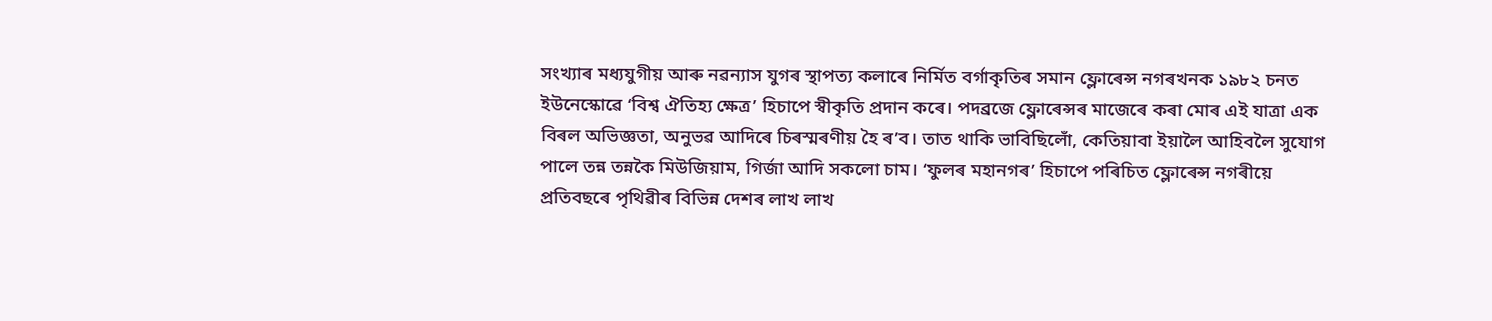সংখ্যাৰ মধ্যযুগীয় আৰু নৱন্যাস যুগৰ স্থাপত্য কলাৰে নিৰ্মিত বর্গাকৃতিৰ সমান ফ্লোৰেন্স নগৰখনক ১৯৮২ চনত ইউনেস্কোৱে ‘বিশ্ব ঐতিহ্য ক্ষেত্র’ হিচাপে স্বীকৃতি প্ৰদান কৰে। পদব্ৰজে ফ্লোৰেন্সৰ মাজেৰে কৰা মোৰ এই যাত্ৰা এক বিৰল অভিজ্ঞতা, অনুভৱ আদিৰে চিৰস্মৰণীয় হৈ ৰ’ব। তাত থাকি ভাবিছিলোঁ, কেতিয়াবা ইয়ালৈ আহিবলৈ সুযোগ পালে তন্ন তন্নকৈ মিউজিয়াম, গির্জা আদি সকলো চাম। ‘ফুলৰ মহানগৰ’ হিচাপে পৰিচিত ফ্লোৰেন্স নগৰীয়ে প্ৰতিবছৰে পৃথিৱীৰ বিভিন্ন দেশৰ লাখ লাখ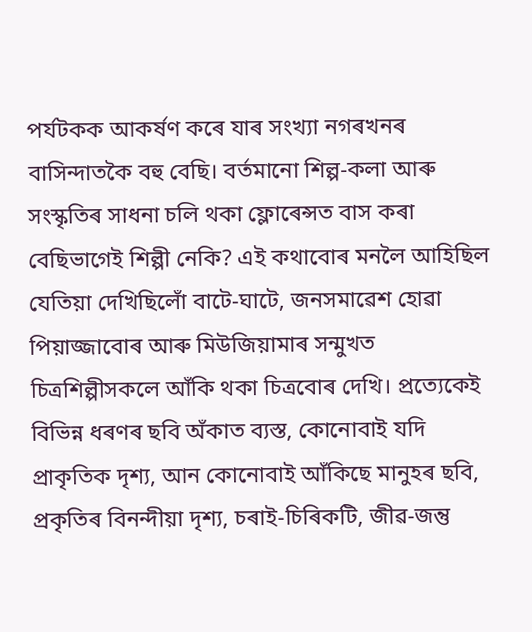পর্যটকক আকৰ্ষণ কৰে যাৰ সংখ্যা নগৰখনৰ বাসিন্দাতকৈ বহু বেছি। বর্তমানো শিল্প-কলা আৰু সংস্কৃতিৰ সাধনা চলি থকা ফ্লোৰেন্সত বাস কৰা বেছিভাগেই শিল্পী নেকি? এই কথাবোৰ মনলৈ আহিছিল যেতিয়া দেখিছিলোঁ বাটে-ঘাটে, জনসমাৱেশ হোৱা পিয়াজ্জাবোৰ আৰু মিউজিয়ামাৰ সন্মুখত চিত্রশিল্পীসকলে আঁকি থকা চিত্ৰবোৰ দেখি। প্রত্যেকেই বিভিন্ন ধৰণৰ ছবি অঁকাত ব্যস্ত, কোনোবাই যদি প্রাকৃতিক দৃশ্য, আন কোনোবাই আঁকিছে মানুহৰ ছবি, প্ৰকৃতিৰ বিনন্দীয়া দৃশ্য, চৰাই-চিৰিকটি, জীৱ-জন্তু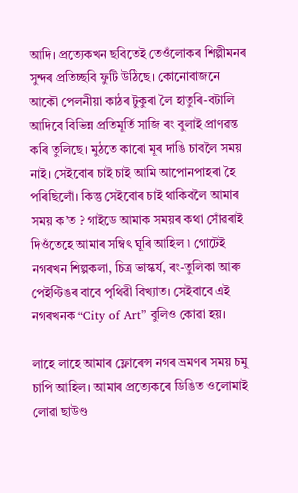আদি। প্রত্যেকখন ছবিতেই তেওঁলোকৰ শিল্পীমনৰ সুন্দৰ প্ৰতিচ্ছবি ফুটি উঠিছে। কোনোবাজনে আকৌ পেলনীয়া কাঠৰ টুকুৰা লৈ হাতুৰি-বটালি আদিবে বিভিন্ন প্রতিমূর্তি সাজি ৰং বুলাই প্ৰাণৱন্ত কৰি তুলিছে। মুঠতে কাৰো মূৰ দাঙি চাবলৈ সময় নাই। সেইবোৰ চাই চাই আমি আপোনপাহৰা হৈ পৰিছিলোঁ। কিন্তু সেইবোৰ চাই থাকিবলৈ আমাৰ সময় ক’ত ? গাইডে আমাক সময়ৰ কথা সোঁৱৰাই দিওঁতেহে আমাৰ সম্বিৎ ঘূৰি আহিল ৷ গোটেই নগৰখন শিল্পকলা, চিত্র ভাস্কর্য, ৰং-তুলিকা আৰু পেইণ্টিঙৰ বাবে পৃথিৱী বিখ্যাত। সেইবাবে এই নগৰখনক “City of Art” বুলিও কোৱা হয়।

লাহে লাহে আমাৰ ফ্লোৰেন্স নগৰ ভ্ৰমণৰ সময় চমু চাপি আহিল। আমাৰ প্ৰত্যেকৰে ডিঙিত ওলোমাই লোৱা ছাউণ্ড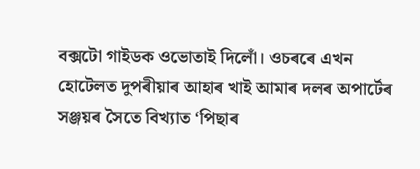বক্সটো গাইডক ওভোতাই দিলোঁ। ওচৰৰে এখন হোটেলত দুপৰীয়াৰ আহাৰ খাই আমাৰ দলৰ অপাৰ্টেৰ সঞ্জয়ৰ সৈতে বিখ্যাত ‘পিছাৰ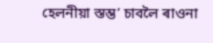হেলনীয়া স্তম্ভ’ চাবলৈ ৰাওনা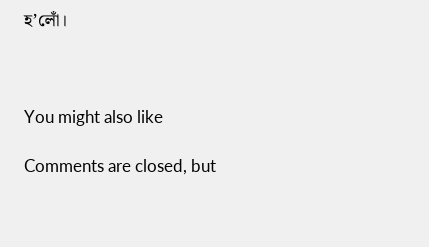হ’লোঁ।



You might also like

Comments are closed, but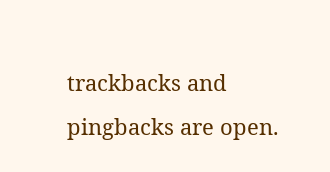trackbacks and pingbacks are open.